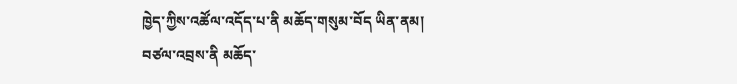ཁྱེད་ཀྱིས་འཚོལ་འདོད་པ་ནི མཆོད་གསུམ་བོད ཡིན་ནམ།
བཙལ་འབྲས་ནི མཆོད་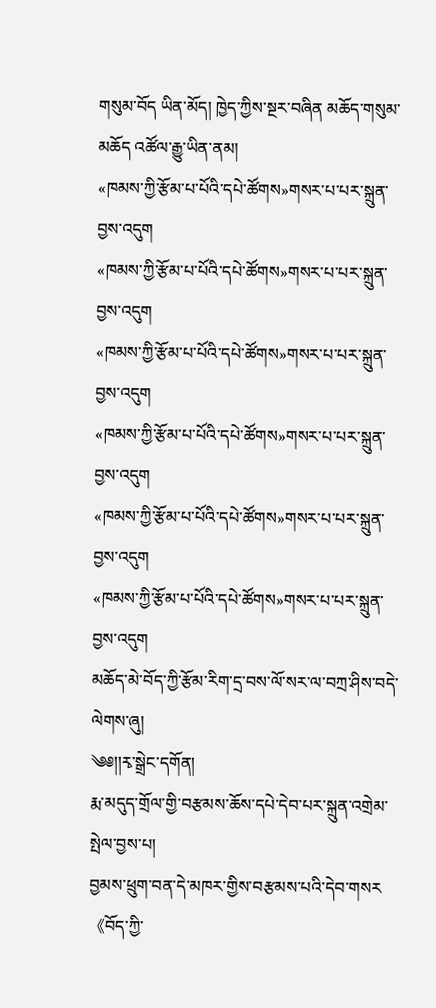གསུམ་བོད ཡིན་མོད། ཁྱེད་ཀྱིས་སྔར་བཞིན མཆོད་གསུམ་མཆོད འཚོལ་རྒྱུ་ཡིན་ནམ།
«ཁམས་ཀྱི་རྩོམ་པ་པོའི་དཔེ་ཚོགས»གསར་པ་པར་སྐྲུན་བྱས་འདུག
«ཁམས་ཀྱི་རྩོམ་པ་པོའི་དཔེ་ཚོགས»གསར་པ་པར་སྐྲུན་བྱས་འདུག
«ཁམས་ཀྱི་རྩོམ་པ་པོའི་དཔེ་ཚོགས»གསར་པ་པར་སྐྲུན་བྱས་འདུག
«ཁམས་ཀྱི་རྩོམ་པ་པོའི་དཔེ་ཚོགས»གསར་པ་པར་སྐྲུན་བྱས་འདུག
«ཁམས་ཀྱི་རྩོམ་པ་པོའི་དཔེ་ཚོགས»གསར་པ་པར་སྐྲུན་བྱས་འདུག
«ཁམས་ཀྱི་རྩོམ་པ་པོའི་དཔེ་ཚོགས»གསར་པ་པར་སྐྲུན་བྱས་འདུག
མཆོད་མེ་བོད་ཀྱི་རྩོམ་རིག་དྲ་བས་ལོ་སར་ལ་བཀྲ་ཤིས་བདེ་ལེགས་ཞུ།
༄༅།།རྭ་སྒྲེང་དགོན།
རྨ་མདུད་གྲོལ་གྱི་བརྩམས་ཆོས་དཔེ་དེབ་པར་སྐྲུན་འགྲེམ་སྤེལ་བྱས་པ།
བྱམས་ཕྲུག་བན་དེ་མཁར་གྱིས་བརྩམས་པའི་དེབ་གསར《བོད་ཀྱི་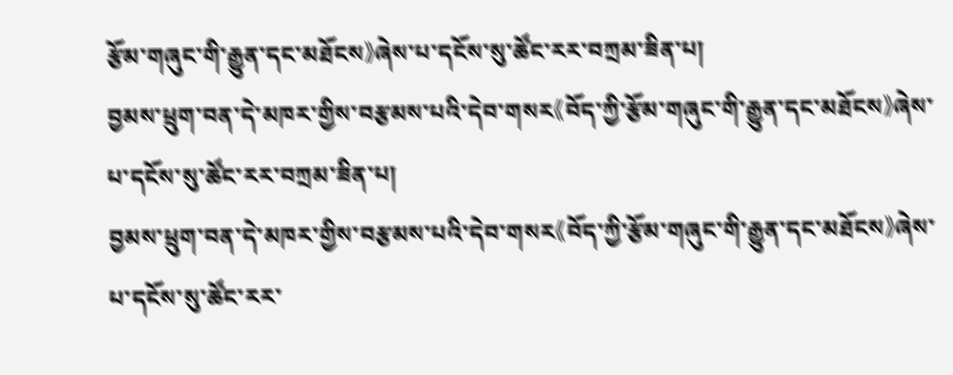རྩོམ་གཞུང་གི་རྒྱུན་དང་མཐོངས》ཞེས་པ་དངོས་སུ་ཚོང་རར་བཀྲམ་ཟིན་པ།
བྱམས་ཕྲུག་བན་དེ་མཁར་གྱིས་བརྩམས་པའི་དེབ་གསར《བོད་ཀྱི་རྩོམ་གཞུང་གི་རྒྱུན་དང་མཐོངས》ཞེས་པ་དངོས་སུ་ཚོང་རར་བཀྲམ་ཟིན་པ།
བྱམས་ཕྲུག་བན་དེ་མཁར་གྱིས་བརྩམས་པའི་དེབ་གསར《བོད་ཀྱི་རྩོམ་གཞུང་གི་རྒྱུན་དང་མཐོངས》ཞེས་པ་དངོས་སུ་ཚོང་རར་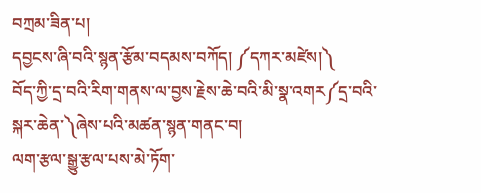བཀྲམ་ཟིན་པ།
དབྱངས་ཞི་བའི་སྙན་རྩོམ་བདམས་བཀོད། ༼དཀར་མཛེས།༽
བོད་ཀྱི་དྲ་བའི་རིག་གནས་ལ་བྱས་རྗེས་ཆེ་བའི་མི་སྣ་འགར༼དྲ་བའི་སྐར་ཆེན་༽ཞེས་པའི་མཚན་སྙན་གནང་བ།
ལག་རྩལ་སྒྱུ་རྩལ་པས་མེ་ཏོག་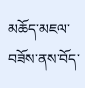མཆོད་མཇལ་བཟོས་ནས་བོད་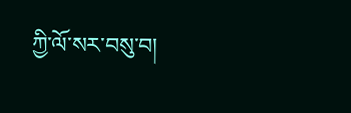ཀྱི་ལོ་སར་བསུ་བ།